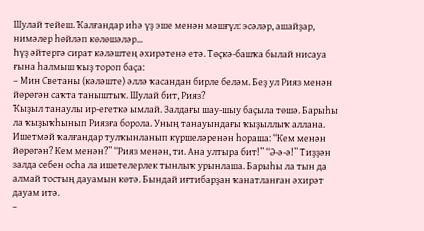Шулай тейеш. Ҡалғандар иһә үҙ эше менән мәшғүл: эсәләр, ашайҙар, нимәлер һөйләп көлөшәләр...
Һүҙ әйтергә сират кәләштең әхирәтенә етә. Төҫкә-башҡа былай нисауа ғына һалмыш ҡыҙ тороп баҫа:
– Мин Светаны (кәләште) әллә ҡасандан бирле беләм. Беҙ ул Рияз менән йөрөгән саҡта таныштыҡ. Шулай бит, Рияз?
Ҡыҙыл танаулы ир-егеткә ымлай. Залдағы шау-шыу баҫыла төшә. Барыһы ла ҡыҙыҡһынып Риязға борола. Уның танауындағы ҡыҙыллыҡ аллана. Ишетмәй ҡалғандар тулҡынланып күршеләренән һораша: “Кем менән йөрөгән? Кем менән?” “Рияз менән, ти. Ана ултыра бит!” “Ә-ә-ә!” Тиҙҙән залда себен осһа ла ишетелерлек тынлыҡ урынлаша. Барыһы ла тын да алмай тостың дауамын көтә. Бындай иғтибарҙан ҡанатланған әхирәт дауам итә.
–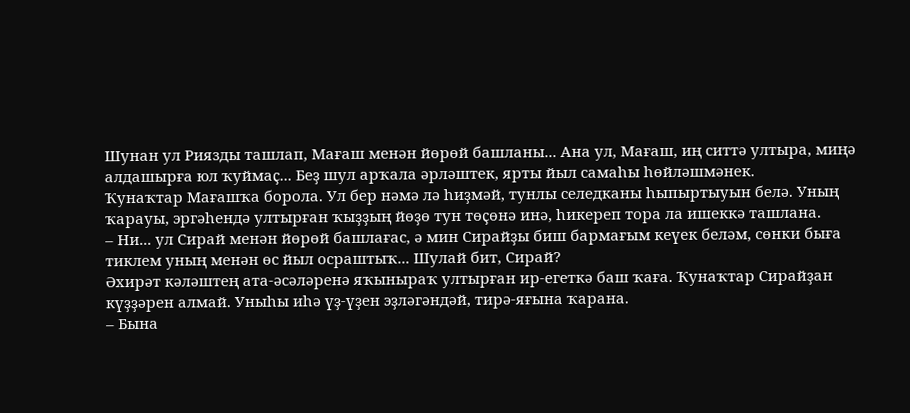Шунан ул Риязды ташлап, Мағаш менән йөрөй башланы... Ана ул, Мағаш, иң ситтә ултыра, миңә алдашырға юл ҡуймаҫ... Беҙ шул арҡала әрләштек, ярты йыл самаһы һөйләшмәнек.
Ҡунаҡтар Мағашҡа борола. Ул бер нәмә лә һиҙмәй, тунлы селедканы һыпыртыуын белә. Уның ҡарауы, эргәһендә ултырған ҡыҙҙың йөҙө тун төҫөнә инә, һикереп тора ла ишеккә ташлана.
– Ни... ул Сирай менән йөрөй башлағас, ә мин Сирайҙы биш бармағым кеүек беләм, сөнки быға тиклем уның менән өс йыл осраштыҡ... Шулай бит, Сирай?
Әхирәт кәләштең ата-әсәләренә яҡыныраҡ ултырған ир-егеткә баш ҡаға. Ҡунаҡтар Сирайҙан күҙҙәрен алмай. Уныһы иһә үҙ-үҙен эҙләгәндәй, тирә-яғына ҡарана.
– Бына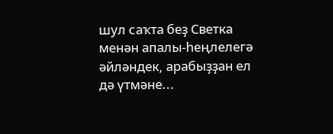шул саҡта беҙ Светка менән апалы-һеңлелегә әйләндек, арабыҙҙан ел дә үтмәне...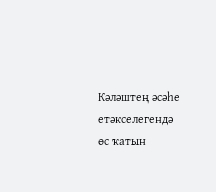Кәләштең әсәһе етәкселегендә өс ҡатын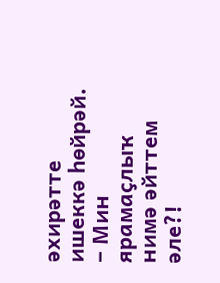әхирәтте ишеккә һөйрәй.
– Мин ярамаҫлыҡ нимә әйттем әле?!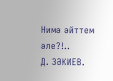Нимә әйттем әле?!..
Д. ЗӘКИЕВ.